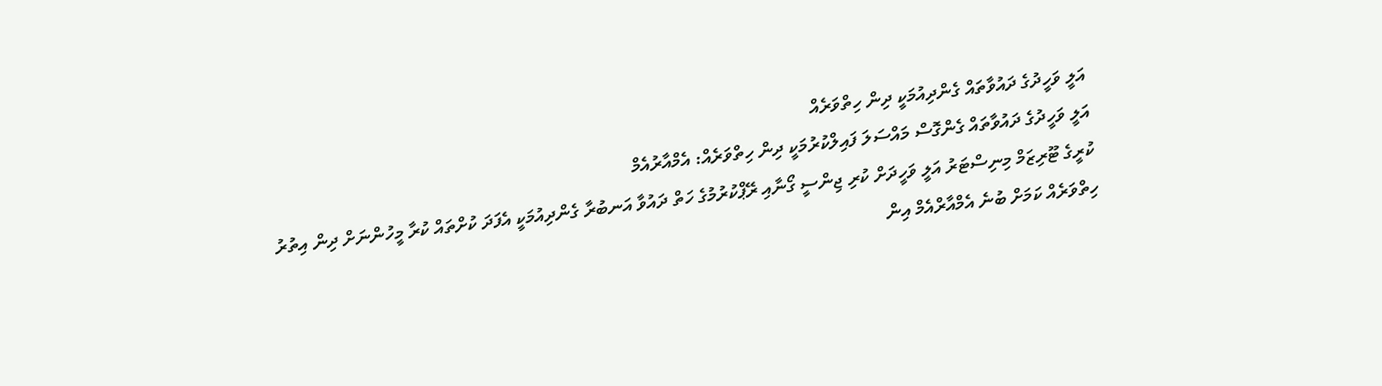އަލީ ވަހީދުގެ ދައުވާތައް ގެންދިއުމަކީ ދިން ހިތްވަރެއް
އަލީ ވަހީދުގެ ދައުވާތައް ގެންގޮސް މައްސަލަ ފައިލްކުރުމަކީ ދިން ހިތްވަރެއް: އެމްއާރުއެމް
ކުރީގެ ޓޫރިޒަމް މިނިސްޓަރު އަލީ ވަހީދަށް ކުރި ޖިންސީ ގޯނާއި ރޭޕްކުރުމުގެ ހަތް ދައުވާ އަނބުރާ ގެންދިއުމަކީ އެފަދަ ކުށްތައް ކުރާ މީހުންނަށް ދިން އިތުރު ހިތްވަރެއް ކަމަށް ބުނެ އެމްއާރްއެމް އިން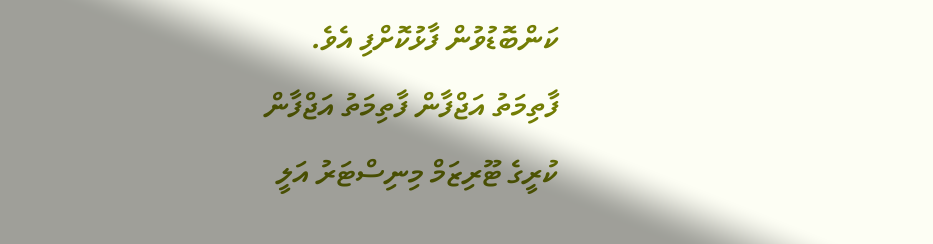ކަންބޮޑުވުން ފާޅުކޮށްފި އެވެ.
ފާތިމަތު އަޖްފާން ފާތިމަތު އަޖްފާން
ކުރީގެ ޓޫރިޒަމް މިނިސްޓަރު އަލީ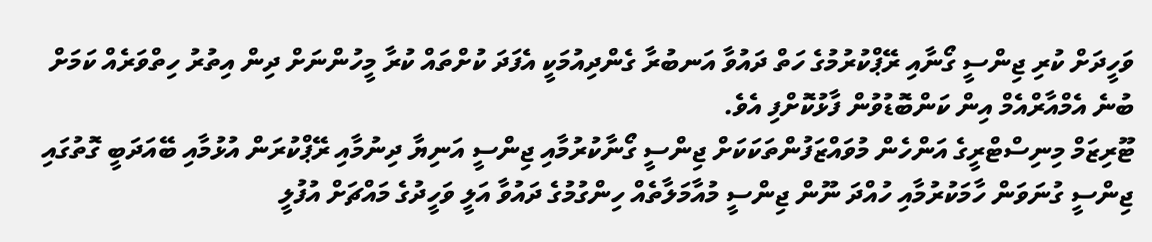ވަހީދަށް ކުރި ޖިންސީ ގޯނާއި ރޭޕްކުރުމުގެ ހަތް ދައުވާ އަނބުރާ ގެންދިއުމަކީ އެފަދަ ކުށްތައް ކުރާ މީހުންނަށް ދިން އިތުރު ހިތްވަރެއް ކަމަށް ބުނެ އެމްއާރްއެމް އިން ކަންބޮޑުވުން ފާޅުކޮށްފި އެވެ.
ޓޫރިޒަމް މިނިސްޓްރީގެ އަންހެން މުވައްޒަފުންތަކަކަށް ޖިންސީ ގޯނާކުރުމާއި ޖިންސީ އަނިޔާ ދިނުމާއި ރޭޕްކުރަން އުޅުމާއި ބޭއަދަބީ ގޮތުގައި ޖިންސީ ގުނަވަން ހާމަކުރުމާއި ހުއްދަ ނޫން ޖިންސީ މުއާމަލާތެއް ހިންގުމުގެ ދައުވާ އަލީ ވަހީދުގެ މައްޗަށް އުފުލީ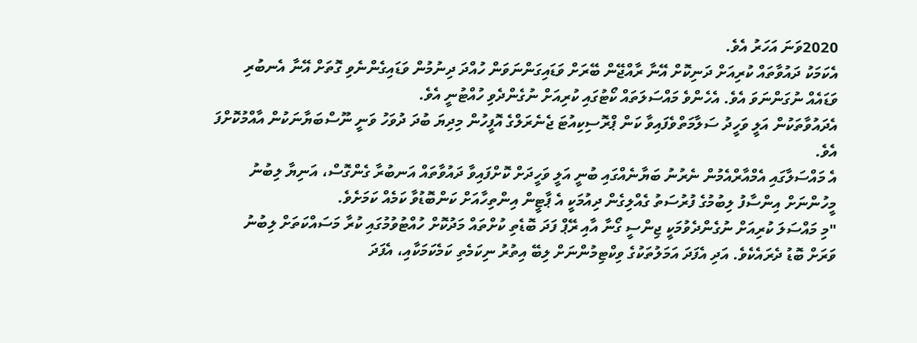2020ވަނަ އަހަރު އެވެ.
އެކަމަކު ދައުވާތައް ކުރިއަށް ދަނިކޮށް އޭނާ ރާއްޖޭން ބޭރަށް ވަޑައިގަންނަވަން ހުއްދަ ދިނުމުން ވަޑައިގެންނެވި ގޮތަށް އޭނާ އެނބުރި ވަޑައެއް ނުގަންނަވަ އެވެ. އެހެންވެ މައްސަލަތައް ކޯޓުގައި ކުރިއަށް ނުގެންދެވި ހުއްޓުނީ އެވެ.
އެދައުވާތަކުން އަލީ ވަހީދު ސަލާމަތްވެފައިވާ ކަން ޕްރޮސިކިއުޓަ ޖެނެރަލްގެ އޮފީހުން މިދިޔަ ބުދަ ދުވަހު ވަނީ ނޫސްބަޔާނަކުން އާއްމުކޮށްފަ އެވެ.
އެ މައްސަލާގައި އެމްއާރްއެމުން ނެރުނު ބަޔާނެއްގައި ބުނީ އަލީ ވަހީދަށް ކޮށްފައިވާ ދައުވާތައް އަނބުރާ ގެންގޮސް، އަނިޔާ ލިބުނު މީހުންނަށް އިންސާފު ލިބުމުގެ ފުރުސަތު ގެއްލިގެން ދިއުމަކީ އެ ޕާޓީން އިންތިހާއަށް ކަންބޮޑުވާ ކަމެއް ކަމަށެވެ.
"މި މައްސަލަ ކުރިއަށް ނުގެންދެވުމަކީ ޖިންސީ ގޯނާ އާއި ރޭޕް ފަދަ ބޮޑެތި ކުށްތައް މަދުކޮށް ހުއްޓުވުމުގައި ކުރާ މަސައްކަތަށް ލިބުނު ވަރަށް ބޮޑު ދެރައެކެވެ. އަދި އެފަދަ އަމަލުތަކުގެ ވިކްޓިމުންނަށް ލިބޭ އިތުރު ނިކަމެތި ކަމެކަމަކާއި، އެފަދަ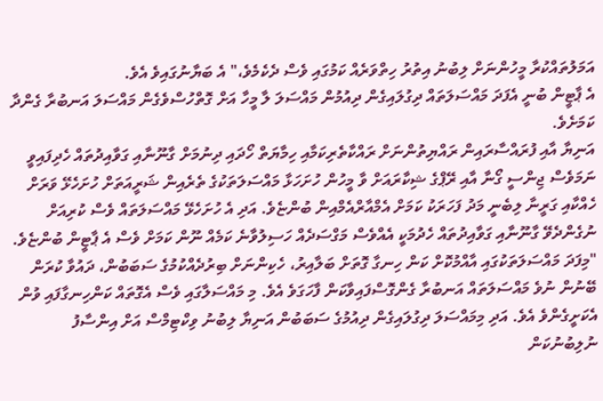އަމަލުތައްކުރާ މީހުންނަށް ލިބުނު އިތުރު ހިތްވަރެއް ކަމުގައި ވެސް ދެކެމެވެ،" އެ ބަޔާނުގައިވެ އެވެ.
އެ ޕާޓީން ބުނީ އެފަދަ މައްސަލަތައް ދިގުލައިގެން ދިއުމުން މައްސަލަ ލާ މީހާ އަށް ގޮތްހުސްވެގެން މައްސަލަ އަނބުރާ ގެންދާ ކަމަށެވެ.
އަނިޔާ އާއި ފުރައްސާރައިން ރައްޔިތުންނަށް ރައްކާތެރިކަމާއި ހިމާޔަތް ހޯދައި ދިނުމަށް ގާނޫނާއި ގަވާއިދުތައް ހެދިފައިވީ ނަމަވެސް ޖިންސީ ގޯނާ އާއި ރޭޕްގެ ޝިކާރައަށް ވާ މީހުން ހުށަހަޅާ މައްސަލަތަކުގެ ތެރެއިން ޝަރީއަތަށް ހުށަހެޅޭ ވަރަށް ހެއްކާއި ގަރީނާ ލިބެނީ މަދު ފަހަރަކު ކަމަށް އެމްއާރްއެމްއިން ބުންޏެވެ. އަދި އެ ހުށަހެޅޭ މައްސަލަތައް ވެސް ކުރިއަށް ނުގެންދެވޭ ގާނޫނާއި ގަވާއިދުތައް ހެދުމަކީ އެއްވެސް މަގްސަދެއް ހަސިލުވާނެ ކަމެއް ނޫން ކަމަށް ވެސް އެ ޕާޓީން ބުންޏެވެ.
"މިފަދަ މައްސަލަތަކުގައި އާއްމުކޮށް ކަން ހިނގާ ގޮތަށް ބަލާއިރު، ހެކިންނަށް ބިރުދެއްކުމުގެ ސަބަބުން، ދައުވާ ކުރަން ބޭނުން ނުވެ މައްސަލަތައް އަނބުރާ ގެންގޮސްފައިވާކަން ފާހަގަވެ އެވެ. މި މައްސަލާގައި ވެސް އެގޮތައް ކަންހިނގާފައި ވުން އެކަށީގެންވެ އެވެ. އަދި މިމައްސަލަ ދިގުލައިގެން ދިއުމުގެ ސަބަބުން އަނިޔާ ލިބުނު ވިކްޓިމްސް އަށް އިންސާފު ނުލިބުނުކަން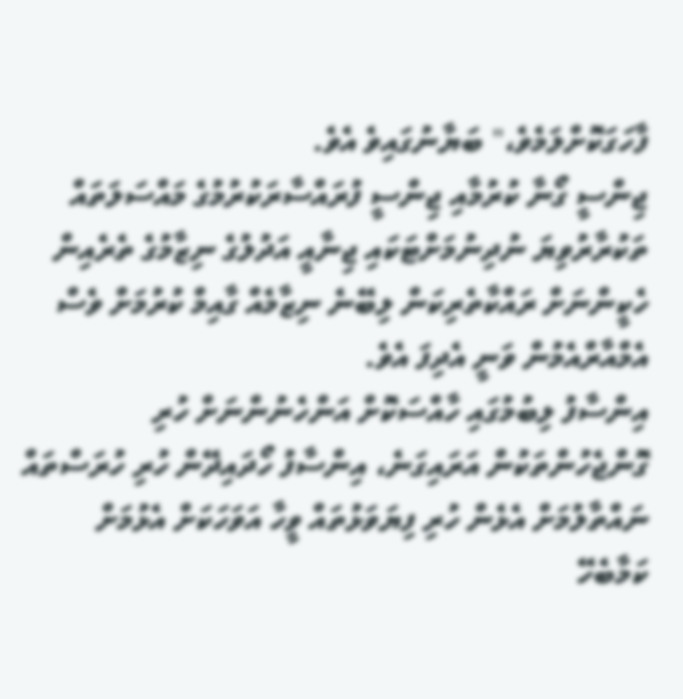ފާހަގަކޮށްލަމެވެ،" ބަޔާނުގައިވެ އެވެ.
ޖިންސީ ގޯނާ ކުރުމާއި ޖިންސީ ފުރައްސާރަކުރުމުގެ މައްސަލަތައް ތަކުރާރުވިޔަ ނުދިނުމަށްޓަކައި ޖިނާއީ އަދުލުގެ ނިޒާމުގެ ތެރެއިން ހެކީންނަށް ރައްކާތެރިކަން ލިބޭނެ ނިޒާމެއް ގާއިމް ކުރުމަށް ވެސް އެމްއާރްއެމުން ވަނީ އެދިފަ އެވެ.
އިންސާފު ލިބުމުގައި ހާއްސަކޮށް އަންހެނުންނަށް ހުރި ގޮންޖެހުންތަކުން އަރައިގަނެ، އިންސާފު ހޯދައިދޭން ހުރި ހުރަސްތައް ނައްތާލުމަށް އެޅެން ހުރި ފިޔަވަޅުތައް ވީހާ އަވަހަކަށް އެޅުމަށް ކަމާބެހޭ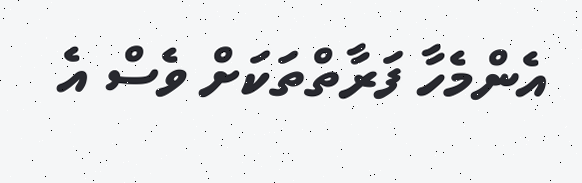އެންމެހާ ފަރާތްތަކަށް ވެސް އެ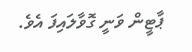ޕާޓީން ވަނީ ގޮވާލައިފަ އެވެ.